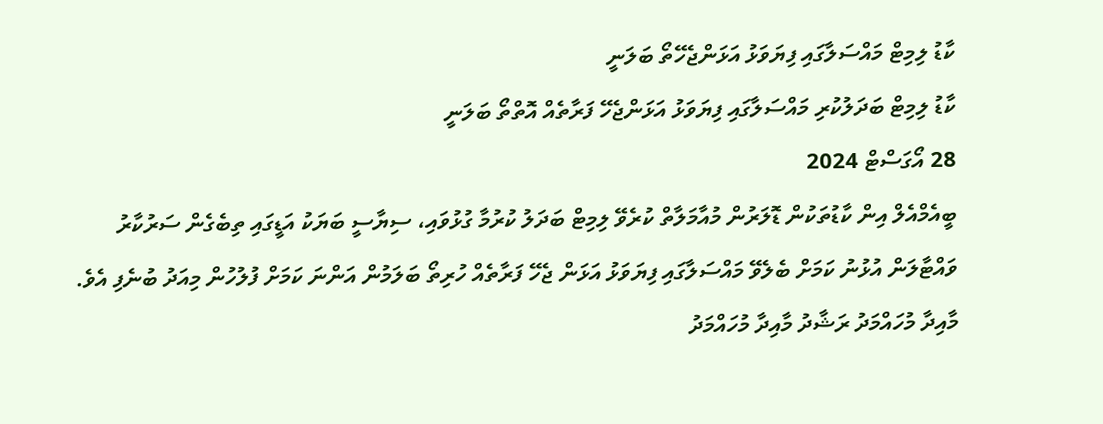ކާޑު ލިމިޓް މައްސަލާގައި ފިޔަވަޅު އަޅަންޖެހޭތޯ ބަލަނީ
ކާޑު ލިމިޓް ބަދަލުކުރި މައްސަލާގައި ފިޔަވަޅު އަޅަންޖެހޭ ފަރާތެއް އޮތްތޯ ބަލަނީ
28 އޯގަސްޓް 2024
ބީއެމްއެލް އިން ކާޑުތަކުން ޑޮލަރުން މުއާމަލާތް ކުރެވޭ ލިމިޓް ބަދަލު ކުރުމާ ގުޅުވައި، ސިޔާސީ ބަޔަކު އަޑީގައި ތިބެގެން ސަރުކާރު ވައްޓާލަން އުޅުނު ކަމަށް ބެލެވޭ މައްސަލާގައި ފިޔަވަޅު އަޅަން ޖެހޭ ފަރާތެއް ހުރިތޯ ބަލަމުން އަންނަ ކަމަށް ފުލުހުން މިއަދު ބުނެފި އެވެ.
މާއިދާ މުހައްމަދު ރަޝާދު މާއިދާ މުހައްމަދު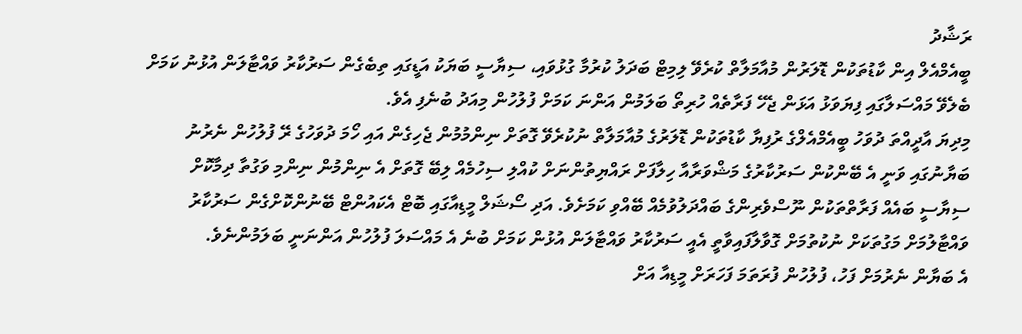ރަޝާދު
ބީއެމްއެލް އިން ކާޑުތަކުން ޑޮލަރުން މުއާމަލާތް ކުރެވޭ ލިމިޓް ބަދަލު ކުރުމާ ގުޅުވައި، ސިޔާސީ ބަޔަކު އަޑީގައި ތިބެގެން ސަރުކާރު ވައްޓާލަން އުޅުނު ކަމަށް ބެލެވޭ މައްސަލާގައި ފިޔަވަޅު އަޅަން ޖެހޭ ފަރާތެއް ހުރިތޯ ބަލަމުން އަންނަ ކަމަށް ފުލުހުން މިއަދު ބުނެފި އެވެ.
މިދިޔަ އާދީއްތަ ދުވަހު ބީއެމްއެލްގެ ރުފިޔާ ކާޑުތަކުން ޑޮލަރުގެ މުއާމަލާތް ނުކުރެވޭ ގޮތަށް ނިންމުމުން ޖެހިގެން އައި ހޯމަ ދުވަހުގެ ރޭ ފުލުހުން ނެރުނު ބަޔާނުގައި ވަނީ އެ ބޭންކުން ސަރުކާރުގެ މަޝްވަރާއާ ހިލާފަށް ރައްޔިތުންނަށް ކުއްލި ސިހުމެއް ލިބޭ ގޮތަށް އެ ނިންމުން ނިންމި ވަގުތާ ދިމާކޮށް ސިޔާސީ ބައެއް ފަރާތްތަކުން ނޫސްވެރިންގެ ބައްދަލުވުމެއް ބޭއްވި ކަމަށެވެ. އަދި ސޯޝަލް މީޑިއާގައި ބޮޓް އެކައުންޓް ބޭނުންކޮށްގެން ސަރުކާރު ވައްޓާލުމަށް މަގުތަކަށް ނުކުތުމަށް ގޮވާލާފައިވާތީ އެއީ ސަރުކާރު ވައްޓާލަން އުޅުން ކަމަށް ބުނެ އެ މައްސަލަ ފުލުހުން އަންނަނީ ބަލަމުންނެވެ.
އެ ބަޔާން ނެރުމަށް ފަހު، ފުލުހުން ފުރަތަމަ ފަހަރަށް މީޑިއާ އަށް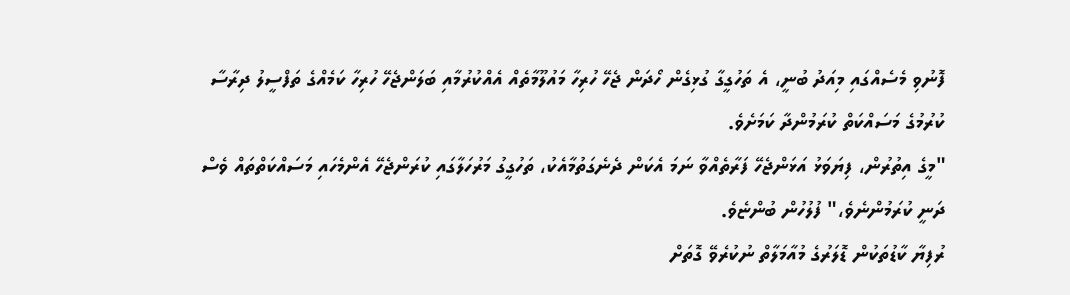ފޮނުވި މެސެއްގައި މިއަދު ބުނީ، އެ ތަހުގީގާ ގުޅިގެން ހޯދަން ޖެހޭ ހުރިހާ މައުލޫމާތެއް އެއްކުރުމާއި ބަލަންޖެހޭ ހުރިހާ ކަމެއްގެ ތަފްސީލު ދިރާސާ ކުރުމުގެ މަސައްކަތް ކުރަމުންދާ ކަމަށެވެ.
"މީގެ އިތުރުން، ފިޔަވަޅު އަޅަންޖެހޭ ފަރާތެއްވާ ނަމަ އެކަން ދެނެގަތުމާއެކު، ތަހުގީގު މަރުހަލާގައި ކުރަންޖެހޭ އެންމެހައި މަސައްކަތްތައް ވެސް ދަނީ ކުރަމުންނެވެ،" ފުލުހުން ބުންޏެވެ.
ރުފިޔާ ކާޑުތަކުން ޑޮލަރުގެ މުއާމަލާތް ނުކުރެވޭ ގޮތަށް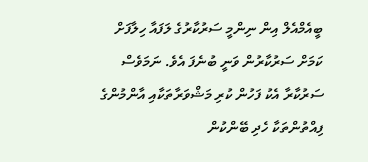ބީއެމްއެލް އިން ނިންމީ ސަރުކާރުގެ ލަފައާ ހިލާފަށް ކަމަށް ސަރުކާރުން ވަނީ ބުނެފަ އެވެ. ނަމަވެސް ސަރުކާރާ އެކު ފަހުން ކުރި މަޝްވަރާތަކާއި އާންމުންގެ ފިއްތުންތަކާ ހެދި ބޭންކުން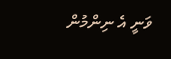ވަނީ އެ ނިންމުން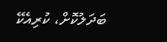ބަދަލުކޮށް، ކުރިއެކޭ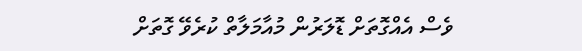ވެސް އެއްގޮތަށް ޑޮލަރުން މުއާމަލާތް ކުރެވޭ ގޮތަށް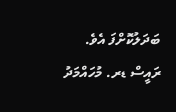ބަދަލުކޮށްފަ އެވެ.
ރައީސް ޑރ. މުހައްމަދު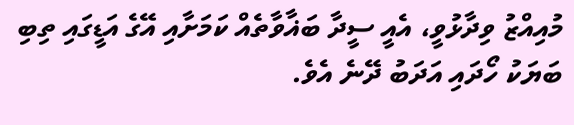މުއިއްޒު ވިދާޅުވީ، އެއީ ސީދާ ބަޣާވާތެއް ކަމަށާއި އޭގެ އަޑީގައި ތިބި ބަޔަކު ހޯދައި އަދަބު ދޭނެ އެވެ.